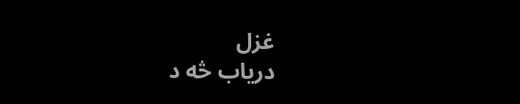غزل
درياب څه د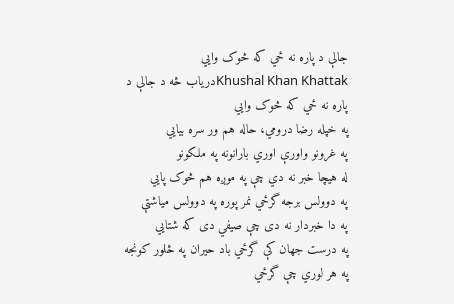جالې د پاره نه ځي که څوک وايي
Khushal Khan Khattakدرياب څه د جالې د پاره نه ځي که څوک وايي
په خپله رضا درومي، حاله هم ور سره بيايي
په غرونو واورې اوري بارانونه په ملکونو
له هيچا خبر نه دي چې په موږه هم څوک پايي
په دوولس برجه گرځي نمر پوره په دوولس مياشتې
په دا خبردار نه دی چې صيفي دی که شتايي
په درست جهان کې گرځي باد حيران په څلور کونجه
په هر لوري چې گرځي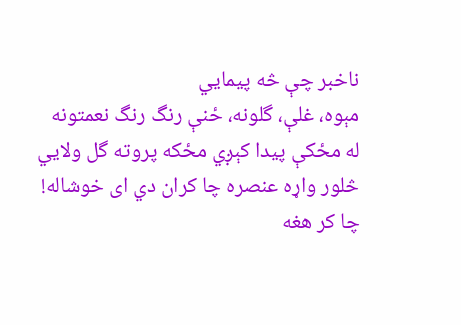ناخبر چې څه پيمايي
مېوه، غلې، گلونه، ځنې رنگ رنگ نعمتونه
له مځکې پيدا کېږي مځکه پروته گل ولايي
څلور واړه عنصره چا کران دي ای خوشاله!
چا کر هغه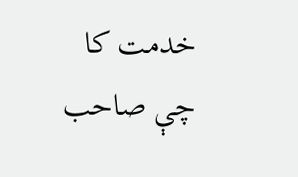خدمت کا چې صاحب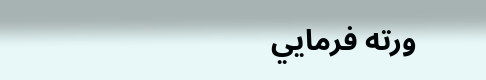ورته فرمايي